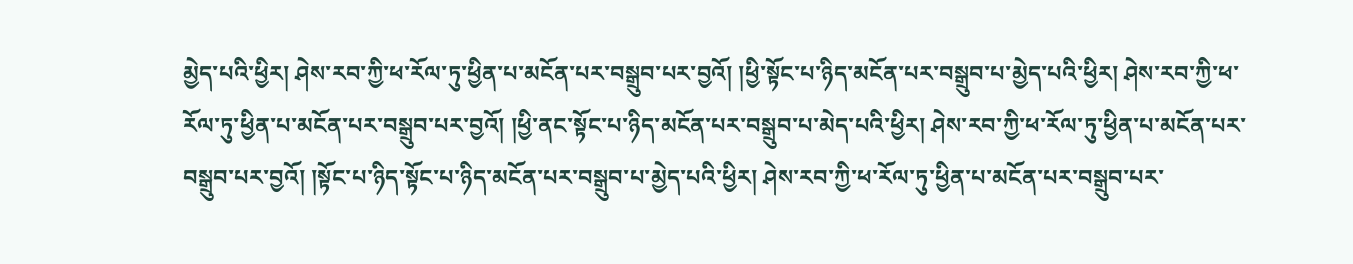མྱེད་པའི་ཕྱིར། ཤེས་རབ་ཀྱི་ཕ་རོལ་ཏུ་ཕྱིན་པ་མངོན་པར་བསྒྲུབ་པར་བྱའོ། །ཕྱི་སྟོང་པ་ཉིད་མངོན་པར་བསྒྲུབ་པ་མྱེད་པའི་ཕྱིར། ཤེས་རབ་ཀྱི་ཕ་རོལ་ཏུ་ཕྱིན་པ་མངོན་པར་བསྒྲུབ་པར་བྱའོ། །ཕྱི་ནང་སྟོང་པ་ཉིད་མངོན་པར་བསྒྲུབ་པ་མེད་པའི་ཕྱིར། ཤེས་རབ་ཀྱི་ཕ་རོལ་ཏུ་ཕྱིན་པ་མངོན་པར་བསྒྲུབ་པར་བྱའོ། །སྟོང་པ་ཉིད་སྟོང་པ་ཉིད་མངོན་པར་བསྒྲུབ་པ་མྱེད་པའི་ཕྱིར། ཤེས་རབ་ཀྱི་ཕ་རོལ་ཏུ་ཕྱིན་པ་མངོན་པར་བསྒྲུབ་པར་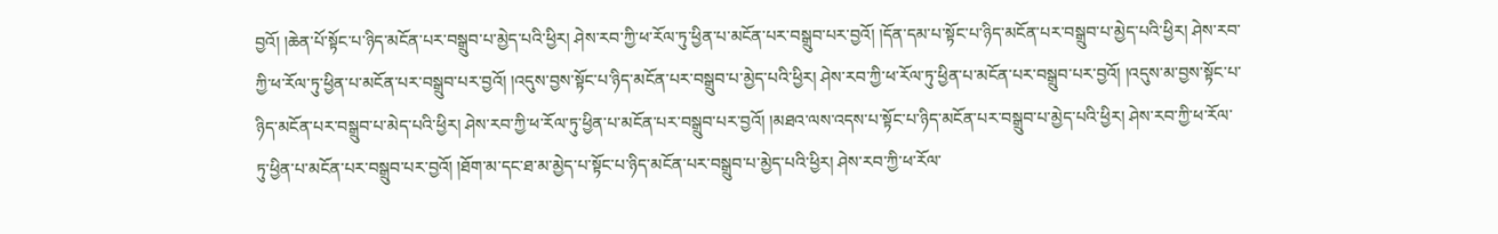བྱའོ། །ཆེན་པོ་སྟོང་པ་ཉིད་མངོན་པར་བསྒྲུབ་པ་མྱེད་པའི་ཕྱིར། ཤེས་རབ་ཀྱི་ཕ་རོལ་ཏུ་ཕྱིན་པ་མངོན་པར་བསྒྲུབ་པར་བྱའོ། །དོན་དམ་པ་སྟོང་པ་ཉིད་མངོན་པར་བསྒྲུབ་པ་མྱེད་པའི་ཕྱིར། ཤེས་རབ་ཀྱི་ཕ་རོལ་ཏུ་ཕྱིན་པ་མངོན་པར་བསྒྲུབ་པར་བྱའོ། །འདུས་བྱས་སྟོང་པ་ཉིད་མངོན་པར་བསྒྲུབ་པ་མྱེད་པའི་ཕྱིར། ཤེས་རབ་ཀྱི་ཕ་རོལ་ཏུ་ཕྱིན་པ་མངོན་པར་བསྒྲུབ་པར་བྱའོ། །འདུས་མ་བྱས་སྟོང་པ་ཉིད་མངོན་པར་བསྒྲུབ་པ་མེད་པའི་ཕྱིར། ཤེས་རབ་ཀྱི་ཕ་རོལ་ཏུ་ཕྱིན་པ་མངོན་པར་བསྒྲུབ་པར་བྱའོ། །མཐའ་ལས་འདས་པ་སྟོང་པ་ཉིད་མངོན་པར་བསྒྲུབ་པ་མྱེད་པའི་ཕྱིར། ཤེས་རབ་ཀྱི་ཕ་རོལ་ཏུ་ཕྱིན་པ་མངོན་པར་བསྒྲུབ་པར་བྱའོ། །ཐོག་མ་དང་ཐ་མ་མྱེད་པ་སྟོང་པ་ཉིད་མངོན་པར་བསྒྲུབ་པ་མྱེད་པའི་ཕྱིར། ཤེས་རབ་ཀྱི་ཕ་རོལ་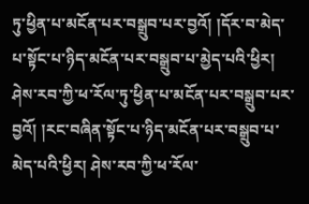ཏུ་ཕྱིན་པ་མངོན་པར་བསྒྲུབ་པར་བྱའོ། །དོར་བ་མེད་པ་སྟོང་པ་ཉིད་མངོན་པར་བསྒྲུབ་པ་མྱེད་པའི་ཕྱིར། ཤེས་རབ་ཀྱི་ཕ་རོལ་ཏུ་ཕྱིན་པ་མངོན་པར་བསྒྲུབ་པར་བྱའོ། །རང་བཞིན་སྟོང་པ་ཉིད་མངོན་པར་བསྒྲུབ་པ་མེད་པའི་ཕྱིར། ཤེས་རབ་ཀྱི་ཕ་རོལ་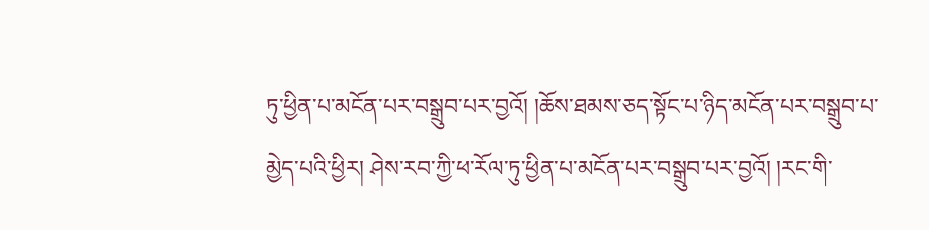ཏུ་ཕྱིན་པ་མངོན་པར་བསྒྲུབ་པར་བྱའོ། །ཆོས་ཐམས་ཅད་སྟོང་པ་ཉིད་མངོན་པར་བསྒྲུབ་པ་མྱེད་པའི་ཕྱིར། ཤེས་རབ་ཀྱི་ཕ་རོལ་ཏུ་ཕྱིན་པ་མངོན་པར་བསྒྲུབ་པར་བྱའོ། །རང་གི་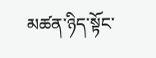མཚན་ཉིད་སྟོང་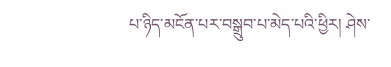པ་ཉིད་མངོན་པར་བསྒྲུབ་པ་མེད་པའི་ཕྱིར། ཤེས་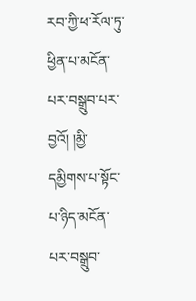རབ་ཀྱི་ཕ་རོལ་ཏུ་ཕྱིན་པ་མངོན་པར་བསྒྲུབ་པར་བྱའོ། །མྱི་དམྱིགས་པ་སྟོང་པ་ཉིད་མངོན་པར་བསྒྲུབ་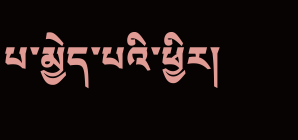པ་མྱེད་པའི་ཕྱིར།